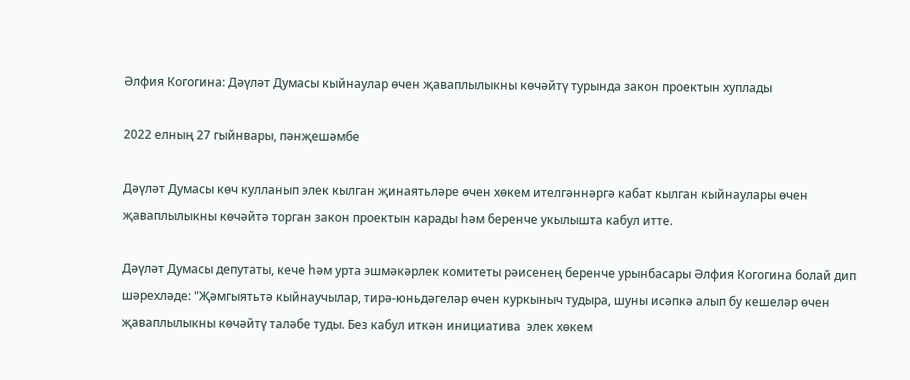Әлфия Когогина: Дәүләт Думасы кыйнаулар өчен җаваплылыкны көчәйтү турында закон проектын хуплады

2022 елның 27 гыйнвары, пәнҗешәмбе

Дәүләт Думасы көч кулланып элек кылган җинаятьләре өчен хөкем ителгәннәргә кабат кылган кыйнаулары өчен җаваплылыкны көчәйтә торган закон проектын карады һәм беренче укылышта кабул итте.

Дәүләт Думасы депутаты, кече һәм урта эшмәкәрлек комитеты рәисенең беренче урынбасары Әлфия Когогина болай дип шәрехләде: "Җәмгыятьтә кыйнаучылар, тирә-юньдәгеләр өчен куркыныч тудыра, шуны исәпкә алып бу кешеләр өчен җаваплылыкны көчәйтү таләбе туды. Без кабул иткән инициатива  элек хөкем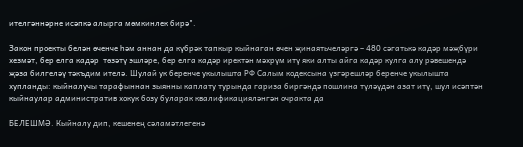ителгәннәрне исәпкә алырга мөмкинлек бирә".

Закон проекты белән өченче һәм аннан да күбрәк тапкыр кыйнаган өчен җинаятьчеләргә – 480 сәгатькә кадәр мәҗбүри хезмәт, бер елга кадәр  төзәтү эшләре, бер елга кадәр иректән мәхрүм итү яки алты айга кадәр кулга алу рәвешендә җәза билгеләү тәкъдим ителә. Шулай ук беренче укылышта РФ Салым кодексына үзгәрешләр беренче укылышта хупланды: кыйналучы тарафыннан зыянны каплату турында гариза биргәндә пошлина түләүдән азат итү, шул исәптән кыйнаулар административ хокук бозу буларак квалификацияләнгән очракта да

БЕЛЕШМӘ. Кыйналу дип, кешенең сәламәтлегенә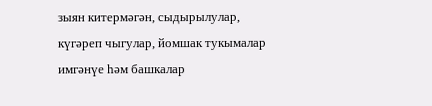зыян китермәгән, сыдырылулар, күгәреп чыгулар, йомшак тукымалар имгәнүе һәм башкалар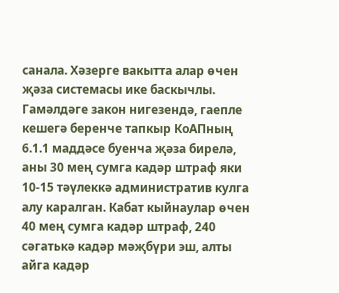санала. Хәзерге вакытта алар өчен җәза системасы ике баскычлы. Гамәлдәге закон нигезендә, гаепле кешегә беренче тапкыр КоАПның 6.1.1 маддәсе буенча җәза бирелә, аны 30 мең сумга кадәр штраф яки 10-15 тәүлеккә административ кулга алу каралган. Кабат кыйнаулар өчен 40 мең сумга кадәр штраф, 240 сәгатькә кадәр мәҗбүри эш, алты айга кадәр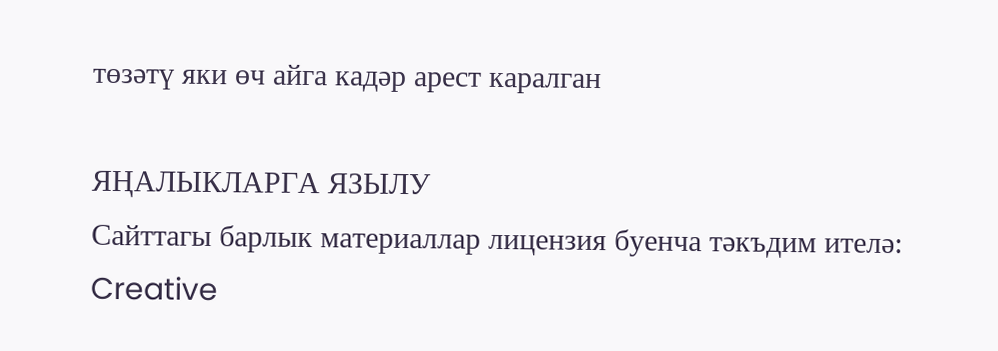төзәтү яки өч айга кадәр арест каралган

ЯҢАЛЫКЛАРГА ЯЗЫЛУ
Сайттагы барлык материаллар лицензия буенча тәкъдим ителә:
Creative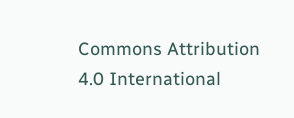Commons Attribution 4.0 International